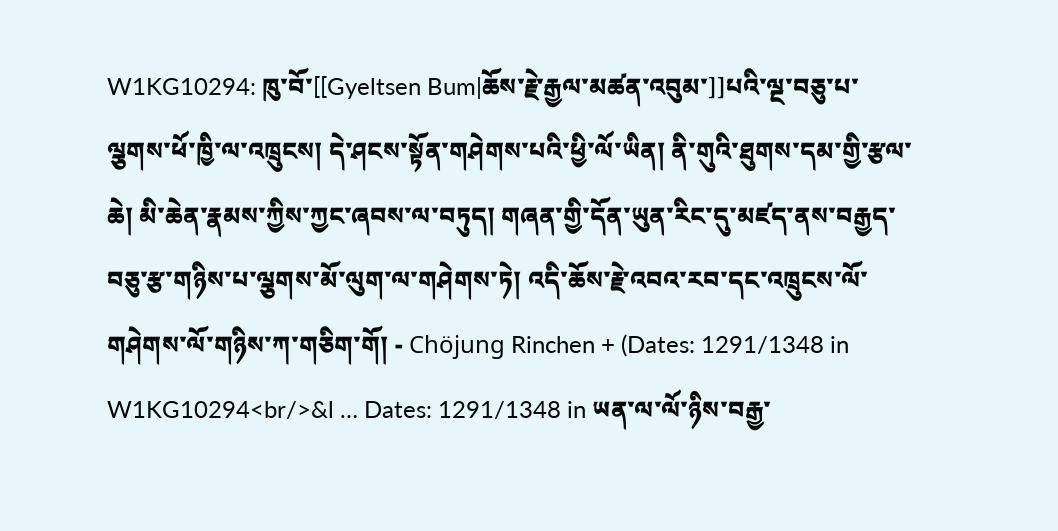W1KG10294: ཁུ་བོ་[[Gyeltsen Bum|ཆོས་རྗེ་རྒྱལ་མཚན་འབུམ་]]པའི་ལྔ་བཅུ་པ་ལྕགས་ཕོ་ཁྱི་ལ་འཁྲུངས། དེ་ཤངས་སྟོན་གཤེགས་པའི་ཕྱི་ལོ་ཡིན། ནི་གུའི་ཐུགས་དམ་གྱི་རྩལ་ཆེ། མི་ཆེན་རྣམས་ཀྱིས་ཀྱང་ཞབས་ལ་བཏུད། གཞན་གྱི་དོན་ཡུན་རིང་དུ་མཛད་ནས་བརྒྱད་བཅུ་རྩ་གཉིས་པ་ལྕགས་མོ་ལུག་ལ་གཤེགས་ཏེ། འདི་ཆོས་རྗེ་འབའ་རབ་དང་འཁྲུངས་ལོ་གཤེགས་ལོ་གཉིས་ཀ་གཅིག་གོ། - Chöjung Rinchen + (Dates: 1291/1348 in W1KG10294<br/>&l … Dates: 1291/1348 in ཡན་ལ་ལོ་ཉིས་བརྒྱ་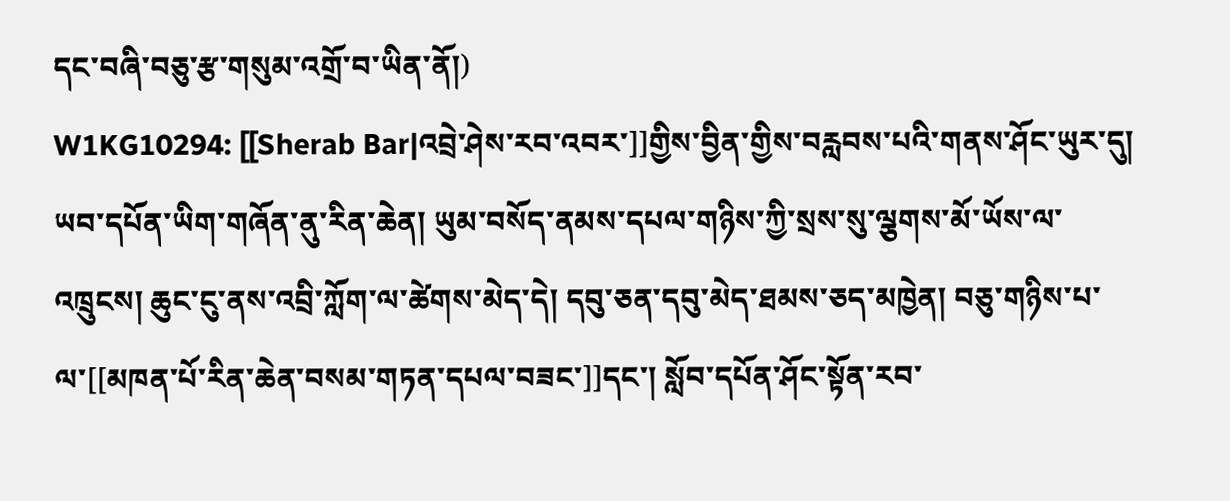དང་བཞི་བཅུ་རྩ་གསུམ་འགྲོ་བ་ཡིན་ནོ།)
W1KG10294: [[Sherab Bar|འབྲེ་ཤེས་རབ་འབར་]]གྱིས་བྱིན་གྱིས་བརླབས་པའི་གནས་ཤོང་ཡུར་དུ། ཡབ་དཔོན་ཡིག་གཞོན་ནུ་རིན་ཆེན། ཡུམ་བསོད་ནམས་དཔལ་གཉིས་ཀྱི་སྲས་སུ་ལྕགས་མོ་ཡོས་ལ་འཁྲུངས། ཆུང་ངུ་ནས་འབྲི་ཀློག་ལ་ཚེགས་མེད་དེ། དབུ་ཅན་དབུ་མེད་ཐམས་ཅད་མཁྱེན། བཅུ་གཉིས་པ་ལ་[[མཁན་པོ་རིན་ཆེན་བསམ་གཏན་དཔལ་བཟང་]]དང་། སློབ་དཔོན་ཤོང་སྟོན་རབ་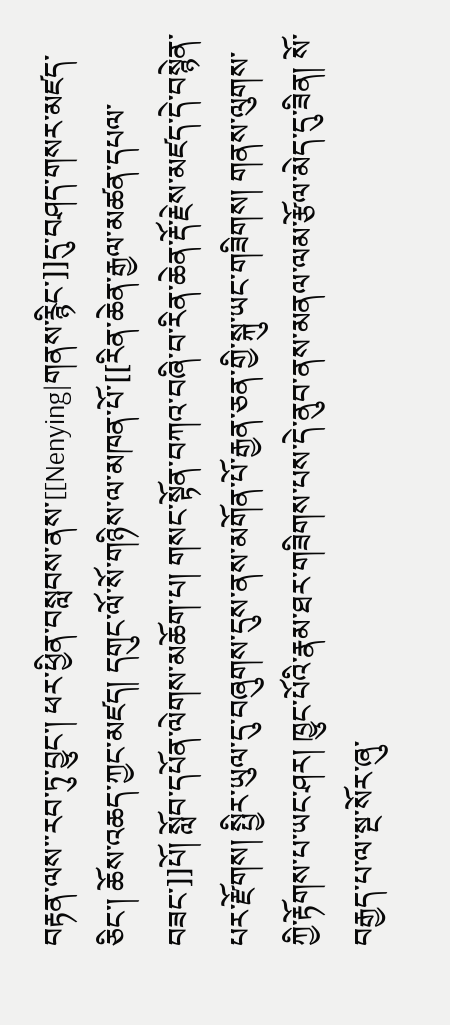བརྟན་ལས་་རབ་ཏུ་བྱུང་། ཕར་ཕྱིན་བསླབས་ནས་[[Nenying|གནས་རྙིང་]]དུ་བཤད་གསར་མཛད་ཅིང་། ཆོས་འཆད་ཀྱང་མཛད། དགུང་ལོ་སོ་གཉིས་ལ་མཁན་པོ་[[རིན་ཆེན་རྒྱལ་མཚན་དཔལ་བཟང་]]པོ། སློབ་དཔོན་ལེགས་མཆོག་པ། གསང་སྟོན་བཀའ་བཞི་བ་རིན་ཆེན་རྡོ་རྗེས་མཛད་དེ་བསྙེན་པར་རྫོགས། སྤྱིར་ཡུལ་དུ་བཞུགས་དུས་ནས་མགོན་པོ་རྒྱན་ཅན་གྱི་སྐུ་ཡང་གཟིགས། གནས་ལུགས་ཀྱི་རྟོགས་པ་ཡང་ཤར། ཁྱུང་པོའི་རྣམ་ཐར་གཟིགས་པས་དེ་ནུབ་ནས་མནལ་ལམ་རྩོལ་མེད་དུ་ཟིན། སོ་བརྒྱད་པ་ལ་སྔ་སོར་ཞུ་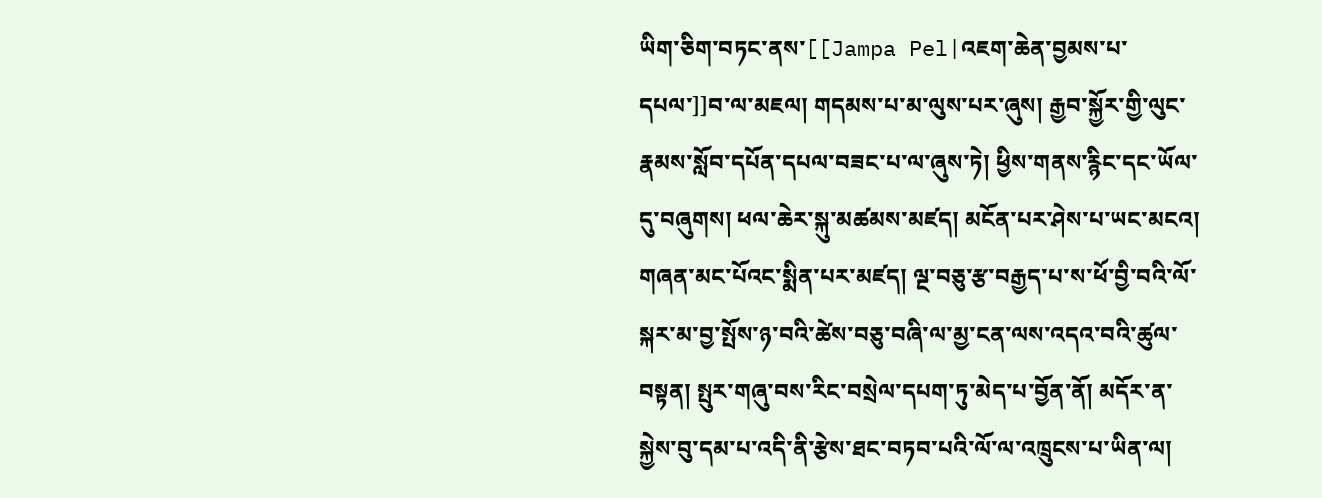ཡིག་ཅིག་བཏང་ནས་[[Jampa Pel|འཇག་ཆེན་བྱམས་པ་དཔལ་]]བ་ལ་མཇལ། གདམས་པ་མ་ལུས་པར་ཞུས། རྒྱབ་སྐྱོར་གྱི་ལུང་རྣམས་སློབ་དཔོན་དཔལ་བཟང་པ་ལ་ཞུས་ཏེ། ཕྱིས་གནས་རྙིང་དང་ཡོལ་དུ་བཞུགས། ཕལ་ཆེར་སྐུ་མཚམས་མཛད། མངོན་པར་ཤེས་པ་ཡང་མངའ། གཞན་མང་པོའང་སྨིན་པར་མཛད། ལྔ་བཅུ་རྩ་བརྒྱད་པ་ས་ཕོ་བྱི་བའི་ལོ་སྐར་མ་བྱ་སྤོས་ཉ་བའི་ཚེས་བཅུ་བཞི་ལ་མྱ་ངན་ལས་འདའ་བའི་ཚུལ་བསྟན། སྤུར་གཞུ་བས་རིང་བསྲེལ་དཔག་ཏུ་མེད་པ་བྱོན་ནོ། མདོར་ན་སྐྱེས་བུ་དམ་པ་འདི་ནི་རྩེས་ཐང་བཏབ་པའི་ལོ་ལ་འཁྲུངས་པ་ཡིན་ལ།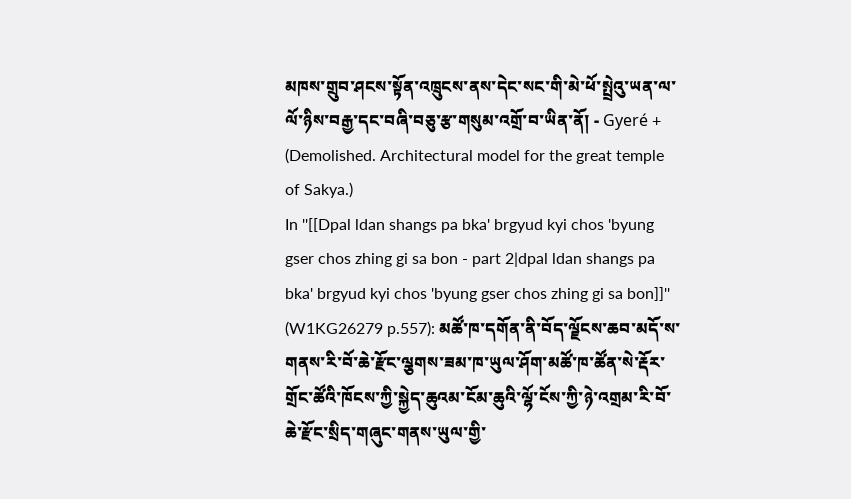མཁས་གྲུབ་ཤངས་སྟོན་འཁྲུངས་ནས་དེང་སང་གི་མེ་ཕོ་སྤྲེའུ་ཡན་ལ་ལོ་ཉིས་བརྒྱ་དང་བཞི་བཅུ་རྩ་གསུམ་འགྲོ་བ་ཡིན་ནོ། - Gyeré + (Demolished. Architectural model for the great temple of Sakya.)
In ''[[Dpal ldan shangs pa bka' brgyud kyi chos 'byung gser chos zhing gi sa bon - part 2|dpal ldan shangs pa bka' brgyud kyi chos 'byung gser chos zhing gi sa bon]]'' (W1KG26279 p.557): མཚོ་ཁ་དགོན་ནི་བོད་ལྗོངས་ཆབ་མདོ་ས་གནས་རི་བོ་ཆེ་རྫོང་ལྕགས་ཟམ་ཁ་ཡུལ་ཤོག་མཚོ་ཁ་ཚོན་སེ་རྡོར་གྲོང་ཚོའི་ཁོངས་ཀྱི་སྐྱེད་ཆུའམ་ངོམ་ཆུའི་ལྷོ་ངོས་ཀྱི་ཉེ་འགྲམ་རི་བོ་ཆེ་རྫོང་སྲིད་གཞུང་གནས་ཡུལ་གྱི་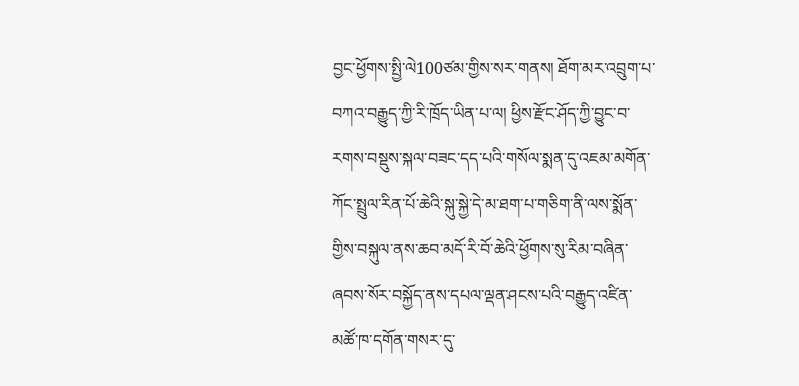བྱང་ཕྱོགས་སྤྱི་ལེ100ཙམ་གྱིས་སར་གནས། ཐོག་མར་འབྲུག་པ་བཀའ་བརྒྱུད་ཀྱི་རི་ཁྲོད་ཡིན་པ་ལ། ཕྱིས་རྫོང་ཤོད་ཀྱི་བྱུང་བ་རགས་བསྡུས་སྐལ་བཟང་དད་པའི་གསོལ་སྨན་དུ་འཇམ་མགོན་ཀོང་སྤྲུལ་རིན་པོ་ཆེའི་སྐུ་སྐྱེ་དེ་མ་ཐག་པ་གཅིག་ནི་ལས་སྨོན་གྱིས་བསྐུལ་ནས་ཆབ་མདོ་རི་བོ་ཆེའི་ཕྱོགས་སུ་རིམ་བཞིན་ཞབས་སོར་བསྐྱོད་ནས་དཔལ་ལྡན་ཤངས་པའི་བརྒྱུད་འཛིན་མཚོ་ཁ་དགོན་གསར་དུ་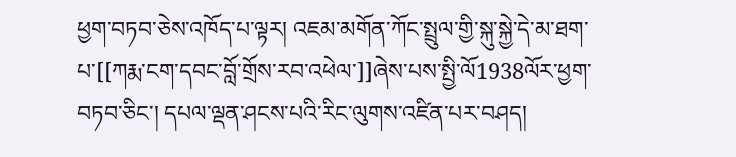ཕྱག་བཏབ་ཅེས་འཁོད་པ་ལྟར། འཇམ་མགོན་ཀོང་སྤྲུལ་གྱི་སྐུ་སྐྱེ་དེ་མ་ཐག་པ་[[ཀརྨ་ངག་དབང་བློ་གྲོས་རབ་འཕེལ་]]ཞེས་པས་སྤྱི་ལོ1938ལོར་ཕྱག་བཏབ་ཅིང་། དཔལ་ལྡན་ཤངས་པའི་རིང་ལུགས་འཛིན་པར་བཤད།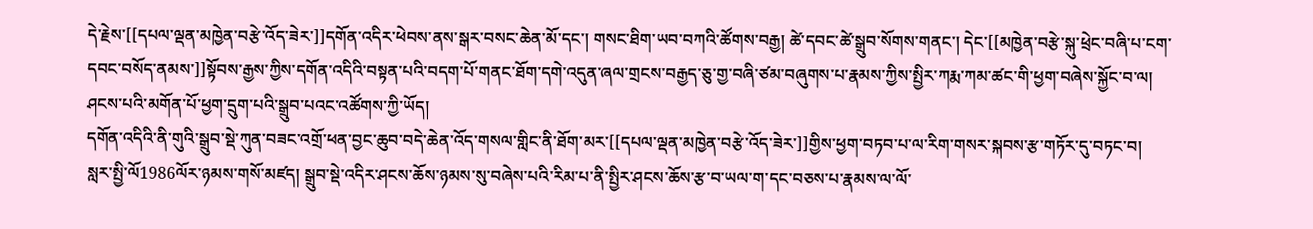དེ་རྗེས་[[དཔལ་ལྡན་མཁྱེན་བརྩེ་འོད་ཟེར་]]དགོན་འདིར་ཕེབས་ནས་སྒར་བསང་ཆེན་མོ་དང་། གསང་ཐིག་ཡབ་བཀའི་ཚོགས་བརྒྱ། ཚེ་དབང་ཚེ་སྒྲུབ་སོགས་གནང་། དེང་[[མཁྱེན་བརྩེ་སྐུ་ཕྲེང་བཞི་པ་ངག་དབང་བསོད་ནམས་]]སྟོབས་རྒྱས་ཀྱིས་དགོན་འདིའི་བསྟན་པའི་བདག་པོ་གནང་ཐོག་དགེ་འདུན་ཞལ་གྲངས་བརྒྱད་ཅུ་གྱ་བཞི་ཙམ་བཞུགས་པ་རྣམས་ཀྱིས་སྤྱིར་ཀརྨ་ཀམ་ཚང་གི་ཕྱག་བཞེས་སྐྱོང་བ་ལ། ཤངས་པའི་མགོན་པོ་ཕྱག་དྲུག་པའི་སྒྲུབ་པའང་འཚོགས་ཀྱི་ཡོད།
དགོན་འདིའི་ནི་གུའི་སྒྲུབ་སྡེ་ཀུན་བཟང་འགྲོ་ཕན་བྱང་ཆུབ་བདེ་ཆེན་འོད་གསལ་གླིང་ནི་ཐོག་མར་[[དཔལ་ལྡན་མཁྱེན་བརྩེ་འོད་ཟེར་]]གྱིས་ཕྱག་བཏབ་པ་ལ་རིག་གསར་སྐབས་རྩ་གཏོར་དུ་བཏང་བ། སླར་སྤྱི་ལོ1986ལོར་ཉམས་གསོ་མཛད། སྒྲུབ་སྡེ་འདིར་ཤངས་ཆོས་ཉམས་སུ་བཞེས་པའི་རིམ་པ་ནི་སྤྱིར་ཤངས་ཆོས་རྩ་བ་ཡལ་ག་དང་བཅས་པ་རྣམས་ལ་ལོ་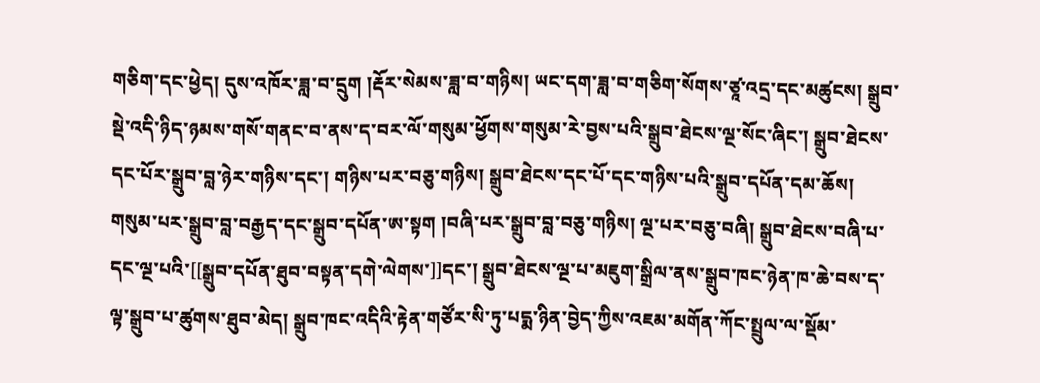གཅིག་དང་ཕྱེད། དུས་འཁོར་ཟླ་བ་དྲུག །རྡོར་སེམས་ཟླ་བ་གཉིས། ཡང་དག་ཟླ་བ་གཅིག་སོགས་ཙཱ་འདྲ་དང་མཚུངས། སྒྲུབ་སྡེ་འདི་ཉིད་ཉམས་གསོ་གནང་བ་ནས་ད་བར་ལོ་གསུམ་ཕྱོགས་གསུམ་རེ་བྱས་པའི་སྒྲུབ་ཐེངས་ལྔ་སོང་ཞིང་། སྒྲུབ་ཐེངས་དང་པོར་སྒྲུབ་བླ་ཉེར་གཉིས་དང་། གཉིས་པར་བཅུ་གཉིས། སྒྲུབ་ཐེངས་དང་པོ་དང་གཉིས་པའི་སྒྲུབ་དཔོན་དམ་ཆོས། གསུམ་པར་སྒྲུབ་བླ་བརྒྱད་དང་སྒྲུབ་དཔོན་ཨ་སྟག །བཞི་པར་སྒྲུབ་བླ་བཅུ་གཉིས། ལྔ་པར་བཅུ་བཞི། སྒྲུབ་ཐེངས་བཞི་པ་དང་ལྔ་པའི་[[སྒྲུབ་དཔོན་ཐུབ་བསྟན་དགེ་ལེགས་]]དང་། སྒྲུབ་ཐེངས་ལྔ་པ་མཇུག་སྒྲིལ་ནས་སྒྲུབ་ཁང་ཉེན་ཁ་ཆེ་བས་ད་ལྟ་སྒྲུབ་པ་ཚུགས་ཐུབ་མེད། སྒྲུབ་ཁང་འདིའི་རྟེན་གཙོར་སི་ཏུ་པདྨ་ཉིན་བྱེད་ཀྱིས་འཇམ་མགོན་ཀོང་སྤྲུལ་ལ་སྡོམ་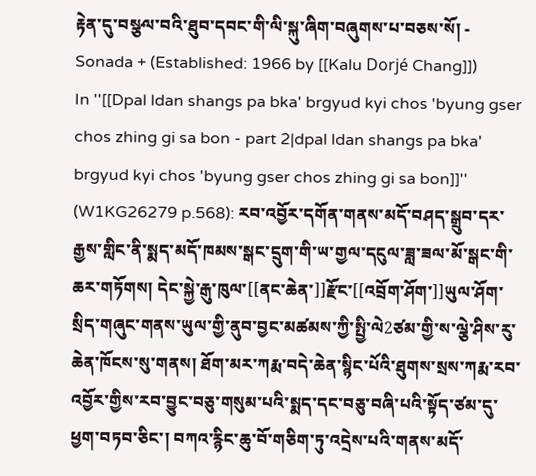རྟེན་དུ་བསྩལ་བའི་ཐུབ་དབང་གི་ལི་སྐུ་ཞིག་བཞུགས་པ་བཅས་སོ། - Sonada + (Established: 1966 by [[Kalu Dorjé Chang]])
In ''[[Dpal ldan shangs pa bka' brgyud kyi chos 'byung gser chos zhing gi sa bon - part 2|dpal ldan shangs pa bka' brgyud kyi chos 'byung gser chos zhing gi sa bon]]'' (W1KG26279 p.568): རབ་འབྱོར་དགོན་གནས་མདོ་བཤད་སྒྲུབ་དར་རྒྱས་གླིང་ནི་སྨད་མདོ་ཁམས་སྒང་དྲུག་གི་ཡ་གྱལ་དངུལ་ཟླ་ཟལ་མོ་སྒང་གི་ཆར་གཏོགས། དེང་སྐྱེ་རྒུ་ཁུལ་[[ནང་ཆེན་]]རྫོང་[[འབྲོག་ཤོག་]]ཡུལ་ཤོག་སྲིད་གཞུང་གནས་ཡུལ་གྱི་ནུབ་བྱང་མཚམས་ཀྱི་སྤྱི་ལེ2ཙམ་གྱི་ས་ལྕེ་ཤིས་རུ་ཆེན་ཁོངས་སུ་གནས། ཐོག་མར་ཀརྨ་བདེ་ཆེན་སྙིང་པོའི་ཐུགས་སྲས་ཀརྨ་རབ་འབྱོར་གྱིས་རབ་བྱུང་བཅུ་གསུམ་པའི་སྨད་དང་བཅུ་བཞི་པའི་སྟོད་ཙམ་དུ་ཕྱག་བཏབ་ཅིང་། བཀའ་རྙིང་ཆུ་བོ་གཅིག་ཏུ་འདྲེས་པའི་གནས་མདོ་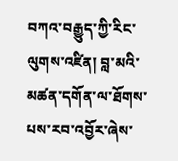བཀའ་བརྒྱུད་ཀྱི་རིང་ལུགས་འཛིན། བླ་མའི་མཚན་དགོན་ལ་ཐོགས་པས་རབ་འབྱོར་ཞེས་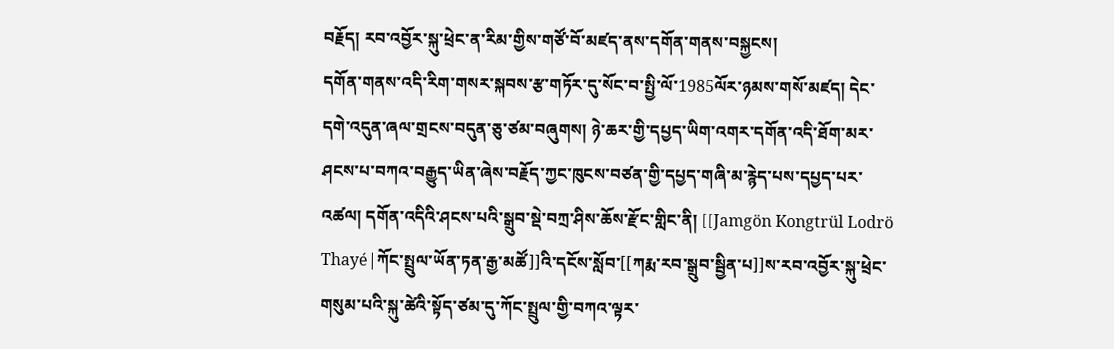བརྗོད། རབ་འབྱོར་སྐུ་ཕྲེང་ན་རིམ་གྱིས་གཙོ་བོ་མཛད་ནས་དགོན་གནས་བསྐྱངས།
དགོན་གནས་འདི་རིག་གསར་སྐབས་རྩ་གཏོར་དུ་སོང་བ་སྤྱི་ལོ་1985ལོར་ཉམས་གསོ་མཛད། དེང་དགེ་འདུན་ཞལ་གྲངས་བདུན་ཅུ་ཙམ་བཞུགས། ཉེ་ཆར་གྱི་དཔྱད་ཡིག་འགར་དགོན་འདི་ཐོག་མར་ཤངས་པ་བཀའ་བརྒྱུད་ཡིན་ཞེས་བརྗོད་ཀྱང་ཁུངས་བཙན་གྱི་དཔྱད་གཞི་མ་རྙེད་པས་དཔྱད་པར་འཚལ། དགོན་འདིའི་ཤངས་པའི་སྒྲུབ་སྡེ་བཀྲ་ཤིས་ཆོས་རྫོང་གླིང་ནི། [[Jamgön Kongtrül Lodrö Thayé|ཀོང་སྤྲུལ་ཡོན་ཏན་རྒྱ་མཚོ]]འི་དངོས་སློབ་[[ཀརྨ་རབ་སྒྲུབ་སྦྱིན་པ]]ས་རབ་འབྱོར་སྐུ་ཕྲེང་གསུམ་པའི་སྐུ་ཚེའི་སྟོད་ཙམ་དུ་ཀོང་སྤྲུལ་གྱི་བཀའ་ལྟར་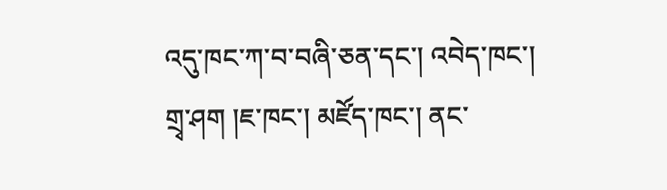འདུ་ཁང་ཀ་བ་བཞི་ཅན་དང་། འབེད་ཁང་། གྲྭ་ཤག །ཇ་ཁང་། མཛོད་ཁང་། ནང་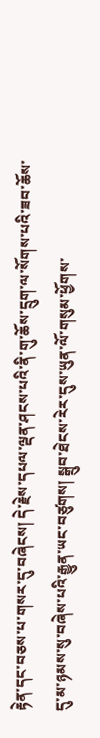རྟེན་དང་བཅས་པ་གསར་དུ་བཞེངས། དེ་རྗེས་དཔལ་ལྡན་ཤངས་པའི་ནི་གུ་ཆོས་དྲུག་ལ་སོགས་པའི་ཟབ་ཆོས་དུ་མ་ཉམས་སུ་བཞེས་པའི་རྒྱུན་ཡང་བཙུགས། སྒྲུབ་ཐེངས་རེར་དུས་ཡུན་ལོ་གསུམ་ཕྱོགས་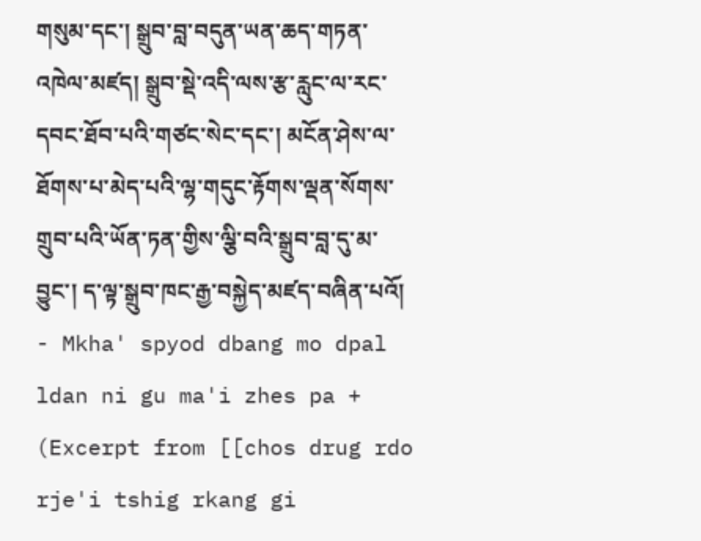གསུམ་དང་། སྒྲུབ་བླ་བདུན་ཡན་ཆད་གཏན་འཁེལ་མཛད། སྒྲུབ་སྡེ་འདི་ལས་རྩ་རླུང་ལ་རང་དབང་ཐོབ་པའི་གཙང་སེང་དང་། མངོན་ཤེས་ལ་ཐོགས་པ་མེད་པའི་ལྷ་གདུང་རྟོགས་ལྡན་སོགས་གྲུབ་པའི་ཡོན་ཏན་གྱིས་ལྕི་བའི་སྒྲུབ་བླ་དུ་མ་བྱུང་། ད་ལྟ་སྒྲུབ་ཁང་རྒྱ་བསྐྱེད་མཛད་བཞིན་པའོ། - Mkha' spyod dbang mo dpal ldan ni gu ma'i zhes pa + (Excerpt from [[chos drug rdo rje'i tshig rkang gi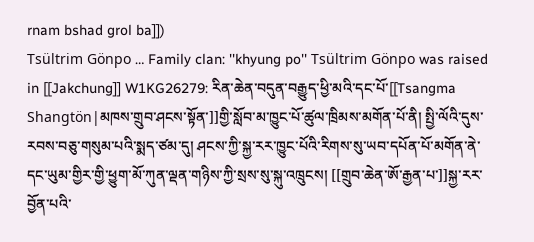rnam bshad grol ba]])
Tsültrim Gönpo … Family clan: ''khyung po'' Tsültrim Gönpo was raised in [[Jakchung]] W1KG26279: རིན་ཆེན་བདུན་བརྒྱུད་ཕྱི་མའི་དང་པོ་[[Tsangma Shangtön|མཁས་གྲུབ་ཤངས་སྟོན་]]གྱི་སློབ་མ་ཁྱུང་པོ་ཚུལ་ཁྲིམས་མགོན་པོ་ནི། སྤྱི་ལོའི་དུས་རབས་བཅུ་གསུམ་པའི་སྨད་ཙམ་དུ། ཤངས་ཀྱི་སྐྱ་རར་ཁྱུང་པོའི་རིགས་སུ་ཡབ་དཔོན་པོ་མགོན་ནེ་དང་ཡུམ་གྱིར་གྱི་ཕྱུག་མོ་ཀུན་ལྡན་གཉིས་ཀྱི་སྲས་སུ་སྐུ་འཁྲུངས། [[གྲུབ་ཆེན་ཨོ་རྒྱན་པ་]]སྐྱ་རར་བྱོན་པའི་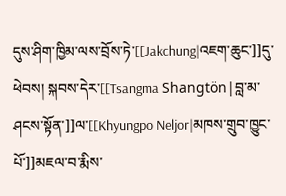དུས་ཤིག་ཁྱིམ་ལས་བྲོས་ཏེ་[[Jakchung|འཇག་ཆུང་]]དུ་ཕེབས། སྐབས་དེར་[[Tsangma Shangtön|བླ་མ་ཤངས་སྟོན་]]ལ་[[Khyungpo Neljor|མཁས་གྲུབ་ཁྱུང་པོ་]]མཇལ་བ་རྨིས་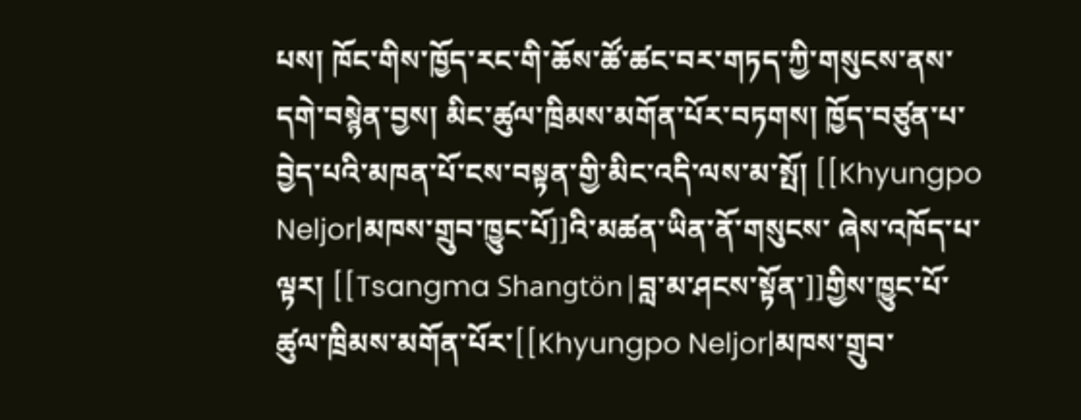པས། ཁོང་གིས་ཁྱོད་རང་གི་ཆོས་ཚོ་ཚང་བར་གཏད་ཀྱི་གསུངས་ནས་དགེ་བསྙེན་བྱས། མིང་ཚུལ་ཁྲིམས་མགོན་པོར་བཏགས། ཁྱོད་བཙུན་པ་བྱེད་པའི་མཁན་པོ་ངས་བསྟན་གྱི་མིང་འདི་ལས་མ་སྤོ། [[Khyungpo Neljor|མཁས་གྲུབ་ཁྱུང་པོ]]འི་མཚན་ཡིན་ནོ་གསུངས་ ཞེས་འཁོད་པ་ལྟར། [[Tsangma Shangtön|བླ་མ་ཤངས་སྟོན་]]གྱིས་ཁྱུང་པོ་ཚུལ་ཁྲིམས་མགོན་པོར་[[Khyungpo Neljor|མཁས་གྲུབ་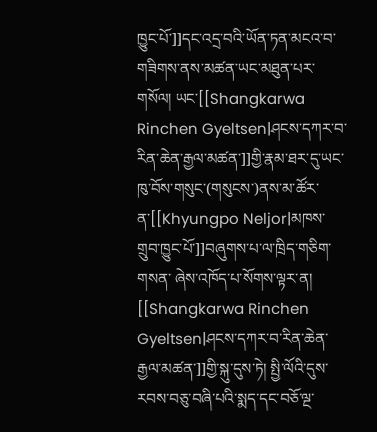ཁྱུང་པོ་]]དང་འདྲ་བའི་ཡོན་ཏན་མངའ་བ་གཟིགས་ནས་མཚན་ཡང་མཐུན་པར་གསོལ། ཡང་[[Shangkarwa Rinchen Gyeltsen|ཤངས་དཀར་བ་རིན་ཆེན་རྒྱལ་མཚན་]]གྱི་རྣམ་ཐར་དུ་ཡང་ཁུ་བོས་གསུང་(གསུངས་)ནས་མ་ཚོར་ན་[[Khyungpo Neljor|མཁས་གྲུབ་ཁྱུང་པོ་]]བཞུགས་པ་ལ་ཁྲིད་གཅིག་གསན་ ཞེས་འཁོད་པ་སོགས་ལྟར་ན། [[Shangkarwa Rinchen Gyeltsen|ཤངས་དཀར་བ་རིན་ཆེན་རྒྱལ་མཚན་]]གྱི་སྐུ་དུས་ཏེ། སྤྱི་ལོའི་དུས་རབས་བཅུ་བཞི་པའི་སྨད་དང་བཅོ་ལྔ་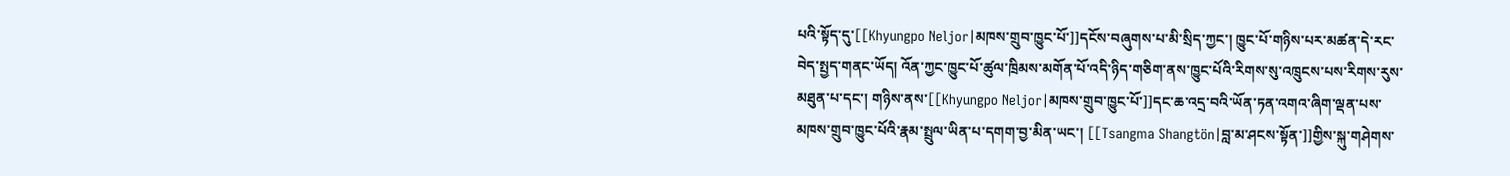པའི་སྟོད་དུ་[[Khyungpo Neljor|མཁས་གྲུབ་ཁྱུང་པོ་]]དངོས་བཞུགས་པ་མི་སྲིད་ཀྱང་། ཁྱུང་པོ་གཉིས་པར་མཚན་དེ་རང་བེད་སྤྱད་གནང་ཡོད། འོན་ཀྱང་ཁྱུང་པོ་ཚུལ་ཁྲིམས་མགོན་པོ་འདི་ཉིད་གཅིག་ནས་ཁྱུང་པོའི་རིགས་སུ་འཁྲུངས་པས་རིགས་རུས་མཐུན་པ་དང་། གཉིས་ནས་[[Khyungpo Neljor|མཁས་གྲུབ་ཁྱུང་པོ་]]དང་ཆ་འདྲ་བའི་ཡོན་ཏན་འགའ་ཞིག་ལྡན་པས་མཁས་གྲུབ་ཁྱུང་པོའི་རྣམ་སྤྲུལ་ཡིན་པ་དགག་བྱ་མིན་ཡང་། [[Tsangma Shangtön|བླ་མ་ཤངས་སྟོན་]]གྱིས་སྐུ་གཤེགས་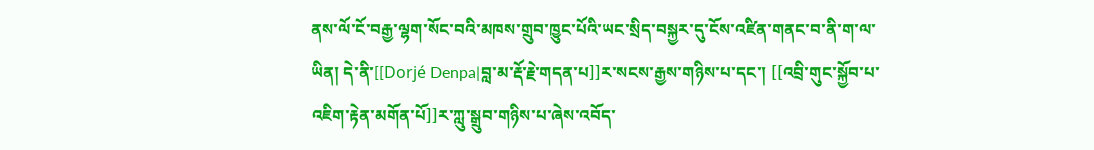ནས་ལོ་ངོ་བརྒྱ་ལྷག་སོང་བའི་མཁས་གྲུབ་ཁྱུང་པོའི་ཡང་སྲིད་བསྐྱར་དུ་ངོས་འཛིན་གནང་བ་ནི་ག་ལ་ཡིན། དེ་ནི་[[Dorjé Denpa|བླ་མ་རྡོ་རྗེ་གདན་པ]]ར་སངས་རྒྱས་གཉིས་པ་དང་། [[འབྲི་གུང་སྐྱོབ་པ་འཇིག་རྟེན་མགོན་པོ]]ར་ཀླུ་སྒྲུབ་གཉིས་པ་ཞེས་འབོད་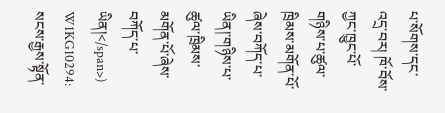པ་སོགས་དང་འདྲ་བར། ཁོ་བོས་ཀྱང་ཁྱུང་པོ་གཉིས་པ་ཚུལ་ཁྲིམས་མགོན་པོ་ཞེས་བཀོད་པ་ཡིན།་གཉིས་པ་ཚུལ་ཁྲིམས་མགོན་པོ་ཞེས་བཀོད་པ་ཡིན།</span>)
W1KG10294: སངས་རྒྱས་སྟོན་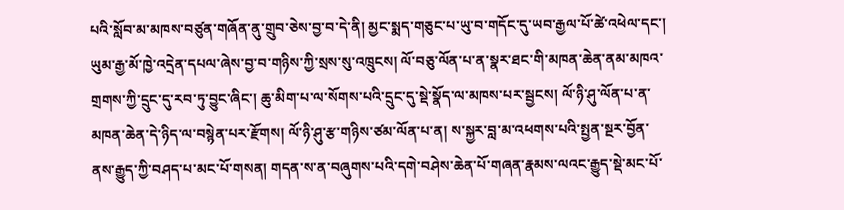པའི་སློབ་མ་མཁས་བཙུན་གཞོན་ནུ་གྲུབ་ཅེས་བྱ་བ་དེ་ནི། མྱང་སྨད་གཅུང་པ་ཡུ་བ་གདོང་དུ་ཡབ་རྒྱལ་པོ་ཚེ་འཕེལ་དང་། ཡུམ་རྒྱ་མོ་ཁྱེ་འདྲེན་དཔལ་ཞེས་བྱ་བ་གཉིས་ཀྱི་སྲས་སུ་འཁྲུངས། ལོ་བཅུ་ལོན་པ་ན་སྣར་ཐང་གི་མཁན་ཆེན་ནམ་མཁའ་གྲགས་ཀྱི་དྲུང་དུ་རབ་ཏུ་བྱུང་ཞིང་། ཆུ་མིག་པ་ལ་སོགས་པའི་དྲུང་དུ་སྡེ་སྣོད་ལ་མཁས་པར་སྦྱངས། ལོ་ཉི་ཤུ་ལོན་པ་ན་མཁན་ཆེན་དེ་ཉིད་ལ་བསྙེན་པར་རྫོགས། ལོ་ཉི་ཤུ་རྩ་གཉིས་ཙམ་ལོན་པ་ན། ས་སྐྱར་བླ་མ་འཕགས་པའི་སྤྱན་སྔར་བྱོན་ནས་རྒྱུད་ཀྱི་བཤད་པ་མང་པོ་གསན། གདན་ས་ན་བཞུགས་པའི་དགེ་བཤེས་ཆེན་པོ་གཞན་རྣམས་ལའང་རྒྱུད་སྡེ་མང་པོ་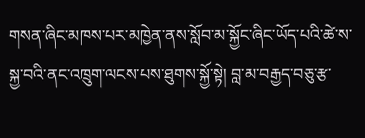གསན་ཞིང་མཁས་པར་མཁྱེན་ནས་སློབ་མ་སྐྱོང་ཞིང་ཡོད་པའི་ཚེ་ས་སྐྱ་བའི་ནང་འཁྲུག་ལངས་པས་ཐུགས་སྐྱོ་སྟེ། བླ་མ་བརྒྱད་བཅུ་རྩ་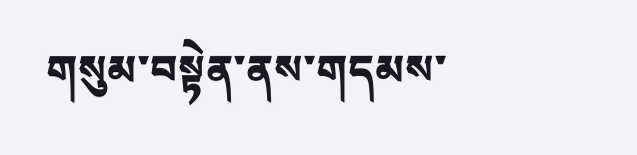གསུམ་བསྟེན་ནས་གདམས་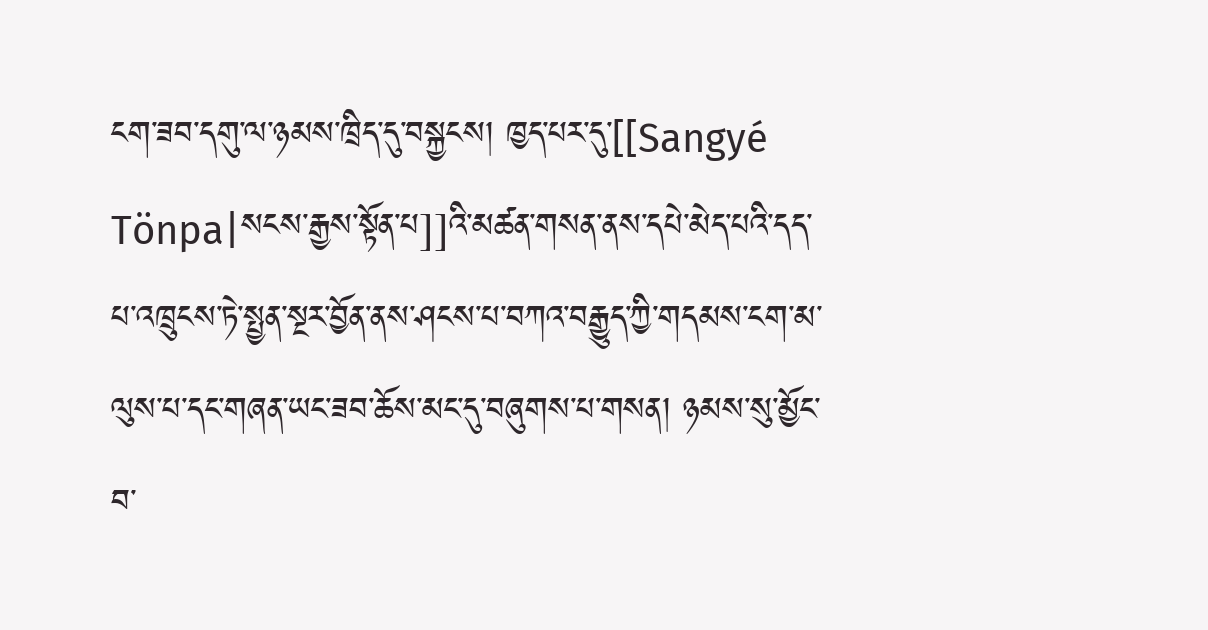ངག་ཟབ་དགུ་ལ་ཉམས་ཁྲིད་དུ་བསྐྱངས། ཁྱད་པར་དུ་[[Sangyé Tönpa|སངས་རྒྱས་སྟོན་པ]]འི་མཚན་གསན་ནས་དཔེ་མེད་པའི་དད་པ་འཁྲུངས་ཏེ་སྤྱན་སྔར་བྱོན་ནས་ཤངས་པ་བཀའ་བརྒྱུད་ཀྱི་གདམས་ངག་མ་ལུས་པ་དང་གཞན་ཡང་ཟབ་ཆོས་མང་དུ་བཞུགས་པ་གསན། ཉམས་སུ་མྱོང་བ་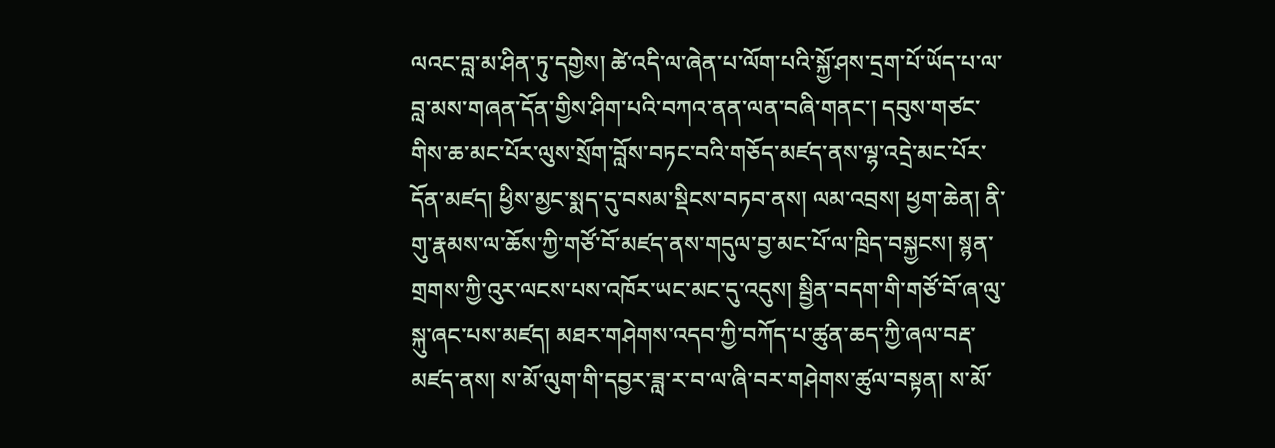ལའང་བླ་མ་ཤིན་ཏུ་དགྱེས། ཚེ་འདི་ལ་ཞེན་པ་ལོག་པའི་སྐྱོ་ཤས་དྲག་པོ་ཡོད་པ་ལ་བླ་མས་གཞན་དོན་གྱིས་ཤིག་པའི་བཀའ་ནན་ལན་བཞི་གནང་། དབུས་གཙང་གིས་ཆ་མང་པོར་ལུས་སྲོག་བློས་བཏང་བའི་གཅོད་མཛད་ནས་ལྷ་འདྲེ་མང་པོར་དོན་མཛད། ཕྱིས་མྱང་སྨད་དུ་བསམ་སྡིངས་བཏབ་ནས། ལམ་འབྲས། ཕྱག་ཆེན། ནི་གུ་རྣམས་ལ་ཆོས་ཀྱི་གཙོ་བོ་མཛད་ནས་གདུལ་བྱ་མང་པོ་ལ་ཁྲིད་བསྐྱངས། སྙན་གྲགས་ཀྱི་འུར་ལངས་པས་འཁོར་ཡང་མང་དུ་འདུས། སྦྱིན་བདག་གི་གཙོ་བོ་ཞ་ལུ་སྐུ་ཞང་པས་མཛད། མཐར་གཤེགས་འདབ་ཀྱི་བཀོད་པ་ཚུན་ཆད་ཀྱི་ཞལ་བརྡ་མཛད་ནས། ས་མོ་ལུག་གི་དབྱར་ཟླ་ར་བ་ལ་ཞི་བར་གཤེགས་ཚུལ་བསྟན། ས་མོ་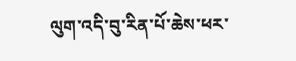ལུག་འདི་བུ་རིན་པོ་ཆེས་ཕར་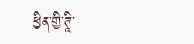ཕྱིན་གྱི་ཊཱི་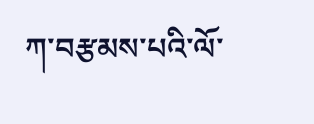ཀ་བརྩམས་པའི་ལོ་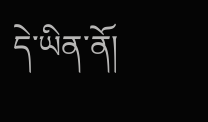དེ་ཡིན་ནོ།